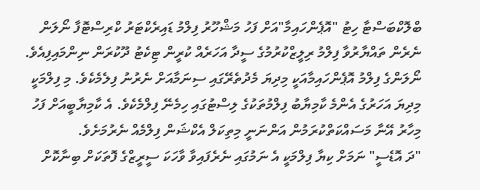ބްލޮކްބަސްޓާ ހިޓު "އޮޕެންހައިމާ"އަށް ފަހު މަޝްހޫރު ފިލްމު ޑައިރެކްޓަރު ކްރިސްޓޮފާ ނޯލަން ނެރެން ތައްޔާރުވާ ފިލްމު ރިލީޒްކުރުމުގެ ސީދާ އަހަރެއް ކުރީން ޓިކެޓު ދޫކުރަން ނިންމައިފިއެވެ.
ނޯލަންގެ ފިލްމު އޮޕެންހައިމާއަކީ މިދިޔަ މެދުތެރޭގައި ސިނަމާއަށް ނެރުނު ފިލެމެކެވެ. މި ފިލްމަކީ މިދިޔަ އަހަރުގެ އެންމެ ކާމިޔާބު ފިލްމުތަކުގެ ލިސްޓުގައި ހިމެނޭ ފިލްމެކެވެ. އެ ކާމިޔާބީއަށް ފަހު މިހާރު އޭނާ މަސައްކަތްކުރަމުން އަންނަނީ މިތިކަލް އެކްޝަން ފިލްމެއް ނެރުމަށެވެ.
"ދަ އޮޑެސީ" ނަމަށް ކިޔާ ފިލްމަކީ އެ ނަމުގައި ނެރެފައިވާ ވާހަކަ ސީރީޒްގެ ފޮތަކަށް ބިނާކޮށް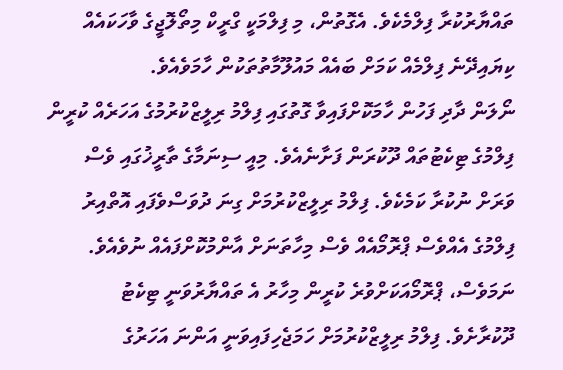ތައްޔާރުކުރާ ފިލްމެކެވެ. އެގޮތުން، މި ފިލްމަކީ ގްރީކް މިތޯލޮޖީގެ ވާހަކައެއް ކިޔައިދޭނެ ފިލްމެއް ކަމަށް ބައެއް މައުލޫމާތުތަކުން ހާމަވެއެވެ.
ނޯލަން ދާދި ފަހުން ހާމަކޮށްފައިވާ ގޮތުގައި ފިލްމު ރިލީޒްކުރުމުގެ އަހަރެއް ކުރީން ފިލްމުގެ ޓިކެޓުތައް ދޫކުރަން ފަށާނެއެވެ. މިއީ ސިނަމާގެ ތާރީޚުގައި ވެސް ވަރަށް ނުކުރާ ކަމެކެވެ. ފިލްމު ރިލީޒްކުރުމަށް ގިނަ ދުވަސްވެފައި އޮތްއިރު ފިލްމުގެ އެއްވެސް ޕްރޮމޯއެއް ވެސް މިހާތަނަށް އާންމުކޮށްފައެއް ނުވެއެވެ.
ނަމަވެސް، ޕްރޮމޯއަކަށްވުރެ ކުރީން މިހާރު އެ ތައްޔާރުވަނީ ޓިކެޓު ދޫކުރާށެވެ. ފިލްމު ރިލީޒްކުރުމަށް ހަމަޖެހިފައިވަނީ އަންނަ އަހަރުގެ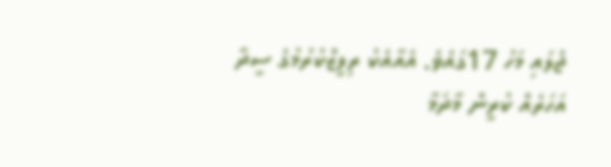ޖުލައި މަހު 17ގައެވެ. އެއާއެކު ރިލީޒްކުރުމުގެ ސީދާ އަހަރެއް ކުރީން މާދަމާ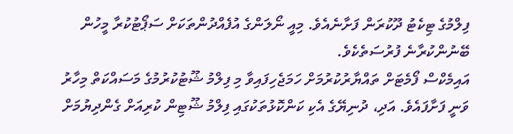ފިލްމުގެ ޓިކެޓު ދޫކުރަން ފަށާނެއެވެ. މިއީ ނޯލަންގެ އުފެއްދުންތަކަށް ސަޕޯޓުކުރާ މީހުން ބޭނުންކުރާނެ ފުރުސަތެކެވެ.
އައިމެކްސް ފޯމެޓަށް ތައްޔާރުކުރުމަށް ހަމަޖެހިފައިވާ މި ފިލްމު ޝޫޓުކުރުމުގެ މަސައްކަތް މިހާރު ވަނީ ފަށާފައެވެ. އަދި، ދުނިޔޭގެ އެކި ކަންކޮޅުތަކުގައި ފިލްމު ޝޫޓިން ކުރިއަށް ގެންދިޔުމަށް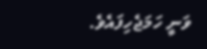ވަނީ ހަމަޖެހިފައެވެ.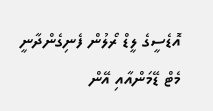އޮޑެސީގެ ލީޑް ރޯލުން ފެނިގެންދާނީ މެޓް ޑޭމަންއާއި އޭން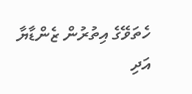ހެތަވޭގެ އިތުރުން ޒެންޑާޔާ އަދި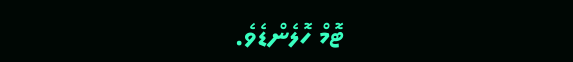ޓޮމް ހޮލެންޑެވެ.